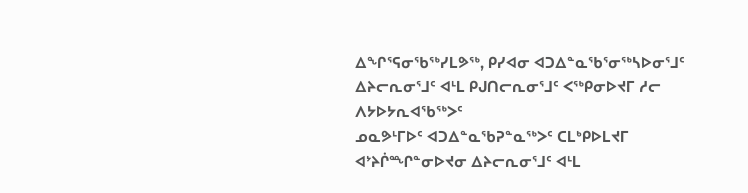ᐃᖏᕐᕋᓂᖃᖅᓯᒪᕗᖅ, ᑭᓯᐊᓂ ᐊᑐᐃᓐᓇᖃᕐᓂᖅᓴᐅᓂᕐᒧᑦ ᐃᔨᓕᕆᓂᕐᒧᑦ ᐊᒻᒪ ᑭᒍᑎᓕᕆᓂᕐᒧᑦ ᐸᖅᑭᓂᐅᔪᒥ ᓱᓕ ᐱᔭᐅᔭᕆᐊᖃᖅᐳᑦ
ᓄᓇᕗᒻᒥᐅᑦ ᐊᑐᐃᓐᓇᖃᕈᓐᓇᖅᐳᑦ ᑕᒪᒃᑭᐅᒪᔪᒥ ᐊᔾᔨᒌᙱᓐᓂᐅᔪᓂ ᐃᔨᓕᕆᓂᕐᒧᑦ ᐊᒻᒪ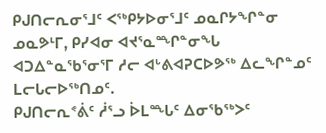ᑭᒍᑎᓕᕆᓂᕐᒧᑦ ᐸᖅᑭᔭᐅᓂᕐᒧᑦ ᓄᓇᒋᔭᖏᓐᓂ ᓄᓇᕗᒻᒥ, ᑭᓯᐊᓂ ᐊᔪᕐᓇᙱᓐᓂᖓ ᐊᑐᐃᓐᓇᖃᕐᓂᕐᒥ ᓱᓕ ᐊᒡᕕᐊᕈᑕᐅᕗᖅ ᐃᓚᖏᓐᓄᑦ ᒪᓕᒐᓕᐅᖅᑎᓄᑦ.
ᑭᒍᑎᓕᕆᕝᕖᑦ ᓲᕐᓗ ᐆᒪᙵᑦ ᐃᓂᖃᖅᐳᑦ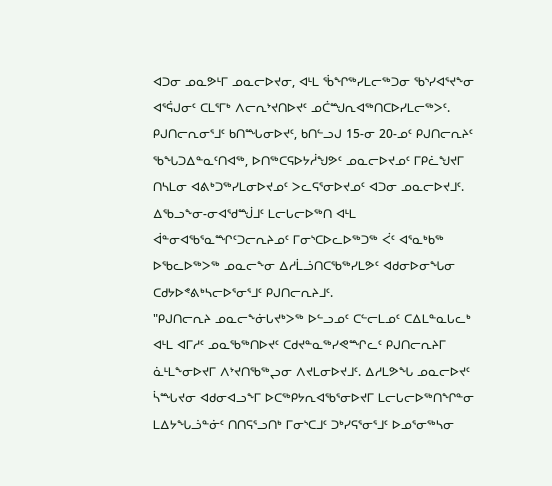ᐊᑐᓂ ᓄᓇᕗᒻᒥ ᓄᓇᓕᐅᔪᓂ, ᐊᒻᒪ ᖄᖏᖅᓯᒪᓕᖅᑐᓂ ᖃᔅᓯᐊᕐᔪᖕᓂ ᐊᕐᕌᒍᓂᑦ ᑕᒪᕐᒥᒃ ᐱᓕᕆᔾᔪᑎᐅᔪᑦ ᓄᑖᙳᕆᐊᖅᑎᑕᐅᓯᒪᓕᖅᐳᑦ. ᑭᒍᑎᓕᕆᓂᕐᒧᑦ ᑲᑎᙵᓂᐅᔪᑦ, ᑲᑎᓪᓗᒍ 15-ᓂ 20-ᓄᑦ ᑭᒍᑎᓕᕆᔨᑦ ᖃᖓᑐᐃᓐᓇᑦᑎᐊᖅ, ᐅᑎᖅᑕᕋᐅᔭᓲᖑᕗᑦ ᓄᓇᓕᐅᔪᓄᑦ ᒥᑭᓛᖑᔪᒥ ᑎᓴᒪᓂ ᐊᕕᒃᑐᖅᓯᒪᓂᐅᔪᓄᑦ ᐳᓚᕋᕐᓂᐅᔪᓄᑦ ᐊᑐᓂ ᓄᓇᓕᐅᔪᒧᑦ.
ᐃᖃᓗᖕᓂ-ᓂᐊᖁᙴᒧᑦ ᒪᓕᒐᓕᐅᖅᑎ ᐊᒻᒪ ᐋᓐᓂᐊᖃᕐᓇᙱᑦᑐᓕᕆᔨᓄᑦ ᒥᓂᔅᑕᐅᓚᐅᖅᑐᖅ ᐹᑦ ᐊᕐᓇᒃᑲᖅ ᐅᖃᓚᐅᖅᐳᖅ ᓄᓇᓕᖕᓂ ᐃᓱᒫᓘᑎᑕᖃᖅᓯᒪᕗᑦ ᐊᑯᓂᐅᓂᖓᓂ ᑕᑯᔭᐅᕝᕕᒃᓴᓕᐅᕐᓂᕐᒧᑦ ᑭᒍᑎᓕᕆᔨᒧᑦ.
"ᑭᒍᑎᓕᕆᔨ ᓄᓇᓕᖕᓃᒐᔪᒃᐳᖅ ᐅᓪᓗᓄᑦ ᑕᓪᓕᒪᓄᑦ ᑕᐃᒪᓐᓇᒐᓚᒃ ᐊᒻᒪ ᐊᒥᓱᑦ ᓄᓇᖃᖅᑎᐅᔪᑦ ᑕᑯᔪᓐᓇᖅᓯᕙᙱᓚᑦ ᑭᒍᑎᓕᕆᔨᒥ ᓈᒻᒪᖕᓂᐅᔪᒥ ᐱᔾᔪᑎᖃᖅᖢᓂ ᐱᔪᒪᓂᐅᔪᒧᑦ. ᐃᓱᒪᕗᖓ ᓄᓇᓕᐅᔪᑦ ᓵᙵᔪᓂ ᐊᑯᓂᐊᓗᖕᒥ ᐅᑕᖅᑭᔭᕆᐊᖃᕐᓂᐅᔪᒥ ᒪᓕᒐᓕᐅᖅᑎᖏᓐᓂ ᒪᐃᔭᖓᓘᓐᓃᑦ ᑎᑎᕋᕐᓗᑎᒃ ᒥᓂᔅᑕᒧᑦ ᑐᒃᓯᕋᕐᓂᕐᒧᑦ ᐅᓄᕐᓂᖅᓴᓂ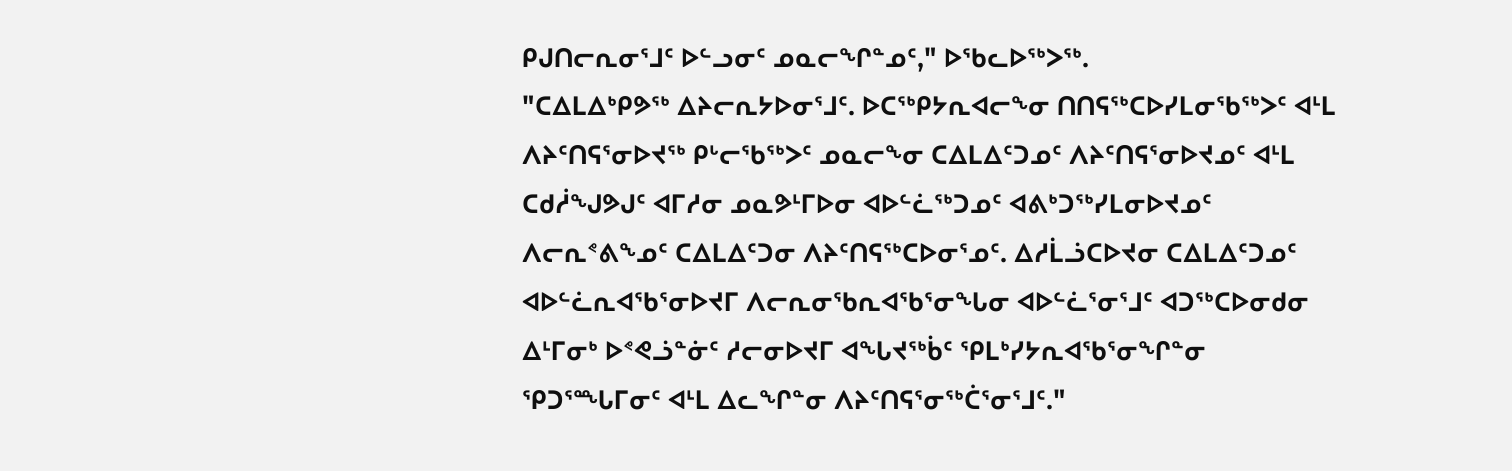ᑭᒍᑎᓕᕆᓂᕐᒧᑦ ᐅᓪᓗᓂᑦ ᓄᓇᓕᖏᓐᓄᑦ," ᐅᖃᓚᐅᖅᐳᖅ.
"ᑕᐃᒪᐃᒃᑭᕗᖅ ᐃᔨᓕᕆᔭᐅᓂᕐᒧᑦ. ᐅᑕᖅᑭᔭᕆᐊᓕᖕᓂ ᑎᑎᕋᖅᑕᐅᓯᒪᓂᖃᖅᐳᑦ ᐊᒻᒪ ᐱᔨᑦᑎᕋᕐᓂᐅᔪᖅ ᑭᒡᓕᖃᖅᐳᑦ ᓄᓇᓕᖕᓂ ᑕᐃᒪᐃᑦᑐᓄᑦ ᐱᔨᑦᑎᕋᕐᓂᐅᔪᓄᑦ ᐊᒻᒪ ᑕᑯᓲᖑᕗᒍᑦ ᐊᒥᓱᓂ ᓄᓇᕗᒻᒥᐅᓂ ᐊᐅᓪᓛᖅᑐᓄᑦ ᐊᕕᒃᑐᖅᓯᒪᓂᐅᔪᓄᑦ ᐱᓕᕆᕝᕕᖕᓄᑦ ᑕᐃᒪᐃᑦᑐᓂ ᐱᔨᑦᑎᕋᖅᑕᐅᓂᕐᓄᑦ. ᐃᓱᒫᓘᑕᐅᔪᓂ ᑕᐃᒪᐃᑦᑐᓄᑦ ᐊᐅᓪᓛᕆᐊᖃᕐᓂᐅᔪᒥ ᐱᓕᕆᓂᖃᕆᐊᖃᕐᓂᖓᓂ ᐊᐅᓪᓛᕐᓂᕐᒧᑦ ᐊᑐᖅᑕᐅᓂᑯᓂ ᐃᒻᒥᓂᒃ ᐅᕝᕙᓘᓐᓃᑦ ᓱᓕᓂᐅᔪᒥ ᐊᖓᔪᖅᑳᑦ ᕿᒪᒃᓯᔭᕆᐊᖃᕐᓂᖏᓐᓂ ᕿᑐᕐᙵᒥᓂᑦ ᐊᒻᒪ ᐃᓚᖏᓐᓂ ᐱᔨᑦᑎᕋᕐᓂᖅᑖᕐᓂᕐᒧᑦ."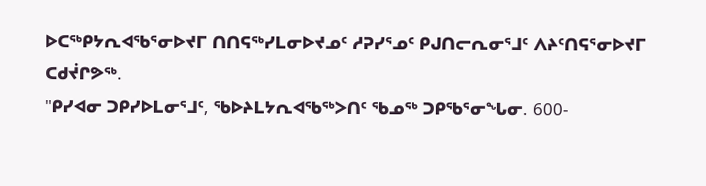ᐅᑕᖅᑭᔭᕆᐊᖃᕐᓂᐅᔪᒥ ᑎᑎᕋᖅᓯᒪᓂᐅᔪᓄᑦ ᓱᕈᓯᕐᓄᑦ ᑭᒍᑎᓕᕆᓂᕐᒧᑦ ᐱᔨᑦᑎᕋᕐᓂᐅᔪᒥ ᑕᑯᔫᒋᕗᖅ.
"ᑭᓯᐊᓂ ᑐᑭᓯᐅᒪᓂᕐᒧᑦ, ᖃᐅᔨᒪᔭᕆᐊᖃᖅᐳᑎᑦ ᖃᓄᖅ ᑐᑭᖃᕐᓂᖓᓂ. 600-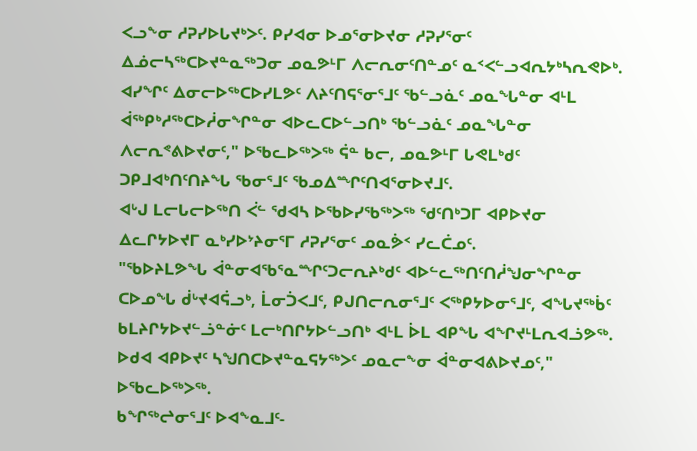ᐸᓗᖕᓂ ᓱᕈᓯᐅᒐᔪᒃᐳᑦ. ᑭᓯᐊᓂ ᐅᓄᕐᓂᐅᔪᓂ ᓱᕈᓯᕐᓂᑦ ᐃᓅᓕᓴᖅᑕᐅᔪᓐᓇᖅᑐᓂ ᓄᓇᕗᒻᒥ ᐱᓕᕆᓂᑦᑎᓐᓄᑦ ᓇᑉᐸᓪᓗᐊᕆᔭᒃᓴᕆᕙᐅᒃ. ᐊᓯᖏᑦ ᐃᓂᓕᐅᖅᑕᐅᓯᒪᕗᑦ ᐱᔨᑦᑎᕋᕐᓂᕐᒧᑦ ᖃᓪᓗᓈᑦ ᓄᓇᖓᓐᓂ ᐊᒻᒪ ᐋᖅᑭᒃᓱᖅᑕᐅᓲᓂᖏᓐᓂ ᐊᐅᓚᑕᐅᓪᓗᑎᒃ ᖃᓪᓗᓈᑦ ᓄᓇᖓᓐᓂ ᐱᓕᕆᕝᕕᐅᔪᓂᑦ," ᐅᖃᓚᐅᖅᐳᖅ ᕌᓐ ᑲᓕ, ᓄᓇᕗᒻᒥ ᒐᕙᒪᒃᑯᑦ ᑐᑭᒧᐊᒃᑎᑦᑎᔨᖓ ᖃᓂᕐᒧᑦ ᖃᓄᐃᙱᑦᑎᐊᕐᓂᐅᔪᒧᑦ.
ᐊᒡᒍ ᒪᓕᒐᓕᐅᖅᑎ ᐹᓪ ᖁᐊᓴ ᐅᖃᐅᓯᖃᖅᐳᖅ ᖁᑦᑎᒃᑐᒥ ᐊᑭᐅᔪᓂ ᐃᓚᒋᔭᐅᔪᒥ ᓇᒃᓯᐅᔾᔨᓂᕐᒥ ᓱᕈᓯᕐᓂᑦ ᓄᓇᕘᑉ ᓯᓚᑖᓄᑦ.
"ᖃᐅᔨᒪᕗᖓ ᐋᓐᓂᐊᖃᕐᓇᙱᑦᑐᓕᕆᔨᒃᑯᑦ ᐊᐅᓪᓚᖅᑎᑦᑎᓲᖑᓂᖏᓐᓂ ᑕᐅᓄᖓ ᑰᒡᔪᐊᕌᓗᒃ, ᒫᓂᑑᐸᒧᑦ, ᑭᒍᑎᓕᕆᓂᕐᒧᑦ ᐸᖅᑭᔭᐅᓂᕐᒧᑦ, ᐊᖓᔪᖅᑳᑦ ᑲᒪᔨᒋᔭᐅᔪᓪᓘᓐᓃᑦ ᒪᓕᒃᑎᒋᔭᐅᓪᓗᑎᒃ ᐊᒻᒪ ᐆᒪ ᐊᑭᖓ ᐊᖏᔪᒻᒪᕆᐊᓘᕗᖅ. ᐅᑯᐊ ᐊᑭᐅᔪᑦ ᓴᖑᑎᑕᐅᔪᓐᓇᕋᔭᖅᐳᑦ ᓄᓇᓕᖕᓂ ᐋᓐᓂᐊᕕᐅᔪᓄᑦ," ᐅᖃᓚᐅᖅᐳᖅ.
ᑲᖏᖅᖠᓂᕐᒧᑦ ᐅᐊᖕᓇᒧᑦ-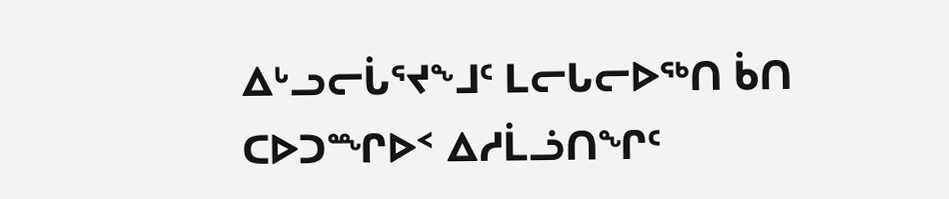ᐃᒡᓗᓕᒑᕐᔪᖕᒧᑦ ᒪᓕᒐᓕᐅᖅᑎ ᑳᑎ ᑕᐅᑐᙱᐅᑉ ᐃᓱᒫᓘᑎᖏᑦ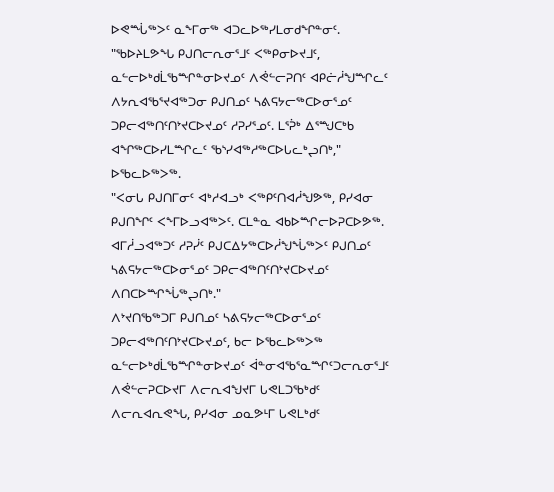ᐅᕙᙶᖅᐳᑦ ᓇᖕᒥᓂᖅ ᐊᑐᓚᐅᖅᓯᒪᓂᑯᖏᓐᓂᑦ.
"ᖃᐅᔨᒪᕗᖓ ᑭᒍᑎᓕᕆᓂᕐᒧᑦ ᐸᖅᑭᓂᐅᔪᒧᑦ, ᓇᓪᓕᐅᒃᑯᒫᖃᙱᓐᓂᐅᔪᓄᑦ ᐱᕚᓪᓕᕈᑎᑦ ᐊᑭᓖᓲᖑᙱᓚᑦ ᐱᔭᕆᐊᖃᕐᔪᐊᖅᑐᓂ ᑭᒍᑎᓄᑦ ᓴᕕᕋᔭᓕᖅᑕᐅᓂᕐᓄᑦ ᑐᑭᓕᐊᖅᑎᑦᑎᔾᔪᑕᐅᔪᓄᑦ ᓱᕈᓯᕐᓄᑦ. ᒪᕐᕉᒃ ᐃᕐᙳᑕᒃᑲ ᐊᖏᖅᑕᐅᓯᒪᙱᓚᑦ ᖃᔅᓯᐊᖅᓱᖅᑕᐅᒐᓚᒃᖢᑎᒃ," ᐅᖃᓚᐅᖅᐳᖅ.
"ᐸᓂᒐ ᑭᒍᑎᒥᓂᑦ ᐊᒃᓱᐊᓗᒃ ᐸᖅᑭᑦᑎᐊᓲᖑᕗᖅ, ᑭᓯᐊᓂ ᑭᒍᑎᖏᑦ ᐸᖕᒥᐅᓗᐊᖅᐳᑦ. ᑕᒪᓐᓇ ᐊᑲᐅᙱᓕᐅᕈᑕᐅᕗᖅ. ᐊᒥᓲᓗᐊᖅᑐᑦ ᓱᕈᓰᑦ ᑭᒍᑕᐃᔭᖅᑕᐅᓲᖑᖔᖅᐳᑦ ᑭᒍᑎᓄᑦ ᓴᕕᕋᔭᓕᖅᑕᐅᓂᕐᓄᑦ ᑐᑭᓕᐊᖅᑎᑦᑎᔾᔪᑕᐅᔪᓄᑦ ᐱᑎᑕᐅᙱᖔᖅᖢᑎᒃ."
ᐱᔾᔪᑎᖃᖅᑐᒥ ᑭᒍᑎᓄᑦ ᓴᕕᕋᔭᓕᖅᑕᐅᓂᕐᓄᑦ ᑐᑭᓕᐊᖅᑎᑦᑎᔾᔪᑕᐅᔪᓄᑦ, ᑲᓕ ᐅᖃᓚᐅᖅᐳᖅ ᓇᓪᓕᐅᒃᑯᒫᖃᙱᓐᓂᐅᔪᓄᑦ ᐋᓐᓂᐊᖃᕐᓇᙱᑦᑐᓕᕆᓂᕐᒧᑦ ᐱᕚᓪᓕᕈᑕᐅᔪᒥ ᐱᓕᕆᐊᖑᔪᒥ ᒐᕙᒪᑐᖃᒃᑯᑦ ᐱᓕᕆᐊᕆᕙᖓ, ᑭᓯᐊᓂ ᓄᓇᕗᒻᒥ ᒐᕙᒪᒃᑯᑦ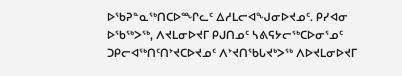ᐅᖃᕈᓐᓇᖅᑎᑕᐅᙱᓚᑦ ᐃᓱᒪᓕᐊᖑᓂᐅᔪᓄᑦ. ᑭᓯᐊᓂ ᐅᖃᖅᐳᖅ, ᐱᔪᒪᓂᐅᔪᒥ ᑭᒍᑎᓄᑦ ᓴᕕᕋᔭᓕᖅᑕᐅᓂᕐᓄᑦ ᑐᑭᓕᐊᖅᑎᑦᑎᔾᔪᑕᐅᔪᓄᑦ ᐱᔾᔪᑎᖃᒐᔪᒃᐳᖅ ᐱᐅᔪᒪᓂᐅᔪᒥ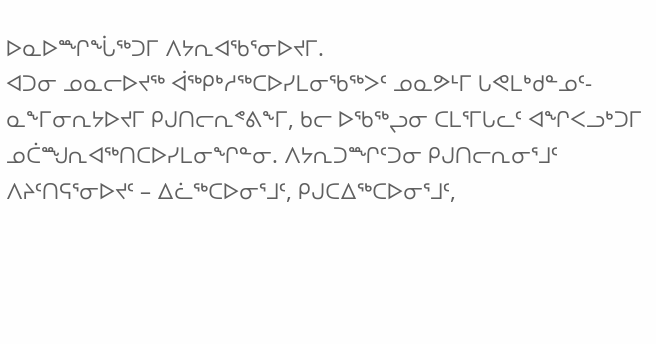ᐅᓇᐅᙱᖔᖅᑐᒥ ᐱᔭᕆᐊᖃᕐᓂᐅᔪᒥ.
ᐊᑐᓂ ᓄᓇᓕᐅᔪᖅ ᐋᖅᑭᒃᓱᖅᑕᐅᓯᒪᓂᖃᖅᐳᑦ ᓄᓇᕗᒻᒥ ᒐᕙᒪᒃᑯᓐᓄᑦ-ᓇᖕᒥᓂᕆᔭᐅᔪᒥ ᑭᒍᑎᓕᕆᕝᕕᖕᒥ, ᑲᓕ ᐅᖃᖅᖢᓂ ᑕᒪᕐᒥᒐᓚᑦ ᐊᖏᐸᓗᒃᑐᒥ ᓄᑖᙳᕆᐊᖅᑎᑕᐅᓯᒪᓂᖏᓐᓂ. ᐱᔭᕆᑐᙱᑦᑐᓂ ᑭᒍᑎᓕᕆᓂᕐᒧᑦ ᐱᔨᑦᑎᕋᕐᓂᐅᔪᑦ – ᐃᓛᖅᑕᐅᓂᕐᒧᑦ, ᑭᒍᑕᐃᖅᑕᐅᓂᕐᒧᑦ,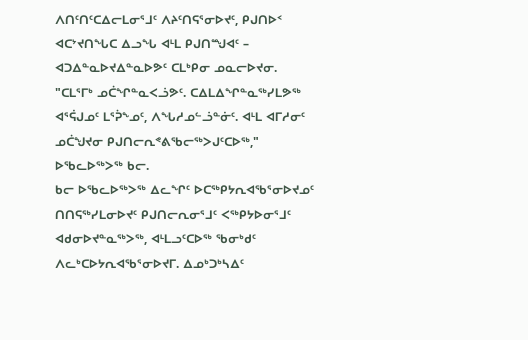ᐱᑎᑦᑎᑦᑕᐃᓕᒪᓂᕐᒧᑦ ᐱᔨᑦᑎᕋᕐᓂᐅᔪᑦ, ᑭᒍᑎᐅᑉ ᐊᑕᔾᔪᑎᖓᑕ ᐃᓗᖓ ᐊᒻᒪ ᑭᒍᑎᙳᐊᑦ – ᐊᑐᐃᓐᓇᐅᔪᐃᓐᓇᐅᕗᑦ ᑕᒪᒃᑭᓂ ᓄᓇᓕᐅᔪᓂ.
"ᑕᒪᕐᒥᒃ ᓄᑖᖏᓐᓇᐸᓘᕗᑦ. ᑕᐃᒪᐃᖏᓐᓇᖅᓯᒪᕗᖅ ᐊᕐᕌᒍᓄᑦ ᒪᕐᕉᖕᓄᑦ, ᐱᖓᓱᓄᓪᓘᓐᓃᑦ. ᐊᒻᒪ ᐊᒥᓱᓂᑦ ᓄᑖᖑᔪᓂ ᑭᒍᑎᓕᕆᕝᕕᖃᓕᖅᐳᒍᑦᑕᐅᖅ," ᐅᖃᓚᐅᖅᐳᖅ ᑲᓕ.
ᑲᓕ ᐅᖃᓚᐅᖅᐳᖅ ᐃᓚᖏᑦ ᐅᑕᖅᑭᔭᕆᐊᖃᕐᓂᐅᔪᓄᑦ ᑎᑎᕋᖅᓯᒪᓂᐅᔪᑦ ᑭᒍᑎᓕᕆᓂᕐᒧᑦ ᐸᖅᑭᔭᐅᓂᕐᒧᑦ ᐊᑯᓂᐅᔪᓐᓇᖅᐳᖅ, ᐊᒻᒪᓗᑦᑕᐅᖅ ᖃᓂᒃᑯᑦ ᐱᓚᒃᑕᐅᔭᕆᐊᖃᕐᓂᐅᔪᒥ. ᐃᓄᒃᑐᒃᓴᐃᑦ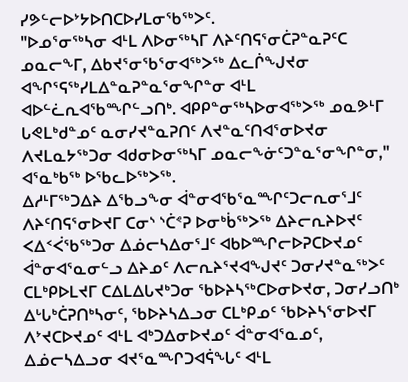ᓯᕗᓪᓕᐅᔾᔭᐅᑎᑕᐅᓯᒪᓂᖃᖅᐳᑦ.
"ᐅᓄᕐᓂᖅᓴᓂ ᐊᒻᒪ ᐱᐅᓂᖅᓴᒥ ᐱᔨᑦᑎᕋᕐᓂᑖᕈᓐᓇᕈᑦᑕ ᓄᓇᓕᖕᒥ, ᐃᑲᔪᕐᓂᖃᕐᓂᐊᖅᐳᖅ ᐃᓚᒌᖑᔪᓂ ᐊᖏᕐᕋᖅᓯᒪᐃᓐᓇᕈᓐᓇᕐᓂᖏᓐᓂ ᐊᒻᒪ ᐊᐅᓪᓛᕆᐊᖃᙱᓪᓗᑎᒃ. ᐊᑭᑭᓐᓂᖅᓴᐅᓂᐊᖅᐳᖅ ᓄᓇᕗᒻᒥ ᒐᕙᒪᒃᑯᓐᓄᑦ ᓇᓂᓯᔪᓐᓇᕈᑎᑦ ᐱᔪᓐᓇᑦᑎᐊᕐᓂᐅᔪᓂ ᐱᔪᒪᓇᔭᖅᑐᓂ ᐊᑯᓂᐅᓂᖅᓴᒥ ᓄᓇᓕᖕᓃᑦᑐᓐᓇᕐᓂᖏᓐᓂ," ᐊᕐᓇᒃᑲᖅ ᐅᖃᓚᐅᖅᐳᖅ.
ᐃᓱᒻᒥᖅᑐᐃᔨ ᐃᖃᓗᖕᓂ ᐋᓐᓂᐊᖃᕐᓇᙱᑦᑐᓕᕆᓂᕐᒧᑦ ᐱᔨᑦᑎᕋᕐᓂᐅᔪᒥ ᑕᓂᔅ ᔅᑖᕝᕈ ᐅᓂᒃᑳᖅᐳᖅ ᐃᔨᓕᕆᔨᐅᔪᑦ ᐸᐃᑉᐹᖃᖅᑐᓂ ᐃᓅᓕᓴᐃᓂᕐᒧᑦ ᐊᑲᐅᙱᓕᐅᕈᑕᐅᔪᓄᑦ ᐋᓐᓂᐊᕐᓇᓂᓪᓗ ᐃᔨᓄᑦ ᐱᓕᕆᔨᕐᔪᐊᖑᔪᑦ ᑐᓂᓯᔪᓐᓇᖅᐳᑦ ᑕᒪᒃᑭᐅᒪᔪᒥ ᑕᐃᒪᐃᒐᔪᒃᑐᓂ ᖃᐅᔨᓴᖅᑕᐅᓂᐅᔪᓂ, ᑐᓂᓯᓗᑎᒃ ᐃᒡᒐᒃᑖᕈᑎᒃᓴᓂᑦ, ᖃᐅᔨᓴᐃᓗᓂ ᑕᒪᒃᑭᓄᑦ ᖃᐅᔨᓴᕐᓂᐅᔪᒥ ᐱᔾᔪᑕᐅᔪᓄᑦ ᐊᒻᒪ ᐊᒃᑐᐃᓂᐅᔪᓄᑦ ᐋᓐᓂᐊᕐᓇᓄᑦ, ᐃᓅᓕᓴᐃᓗᓂ ᐊᔪᕐᓇᙱᑐᐊᕌᖓᑦ ᐊᒻᒪ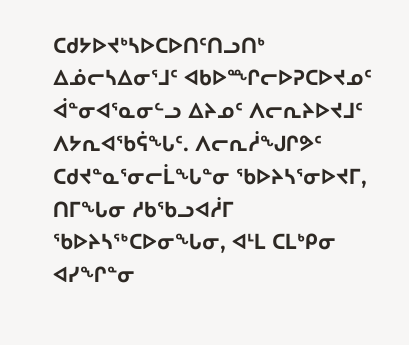ᑕᑯᔭᐅᔪᒃᓴᐅᑕᐅᑎᑦᑎᓗᑎᒃ ᐃᓅᓕᓴᐃᓂᕐᒧᑦ ᐊᑲᐅᙱᓕᐅᕈᑕᐅᔪᓄᑦ ᐋᓐᓂᐊᕐᓇᓂᓪᓗ ᐃᔨᓄᑦ ᐱᓕᕆᔨᐅᔪᒧᑦ ᐱᔭᕆᐊᖃᕌᖓᑦ. ᐱᓕᕆᓲᖑᒋᕗᑦ ᑕᑯᔪᓐᓇᕐᓂᓕᒫᖓᓐᓂ ᖃᐅᔨᓴᕐᓂᐅᔪᒥ, ᑎᒥᖓᓂ ᓱᑲᖃᓗᐊᓲᒥ ᖃᐅᔨᓴᖅᑕᐅᓂᖓᓂ, ᐊᒻᒪ ᑕᒪᒃᑭᓂ ᐊᓯᖏᓐᓂ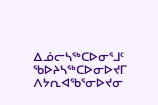ᐃᓅᓕᓴᖅᑕᐅᓂᕐᒧᑦ ᖃᐅᔨᓴᖅᑕᐅᓂᐅᔪᒥ ᐱᔭᕆᐊᖃᕐᓂᐅᔪᓂ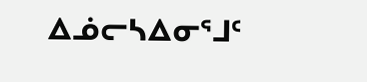ᐃᓅᓕᓴᐃᓂᕐᒧᑦ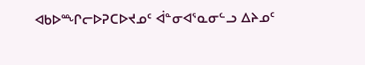ᐊᑲᐅᙱᓕᐅᕈᑕᐅᔪᓄᑦ ᐋᓐᓂᐊᕐᓇᓂᓪᓗ ᐃᔨᓄᑦ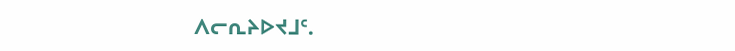ᐱᓕᕆᔨᐅᔪᒧᑦ.